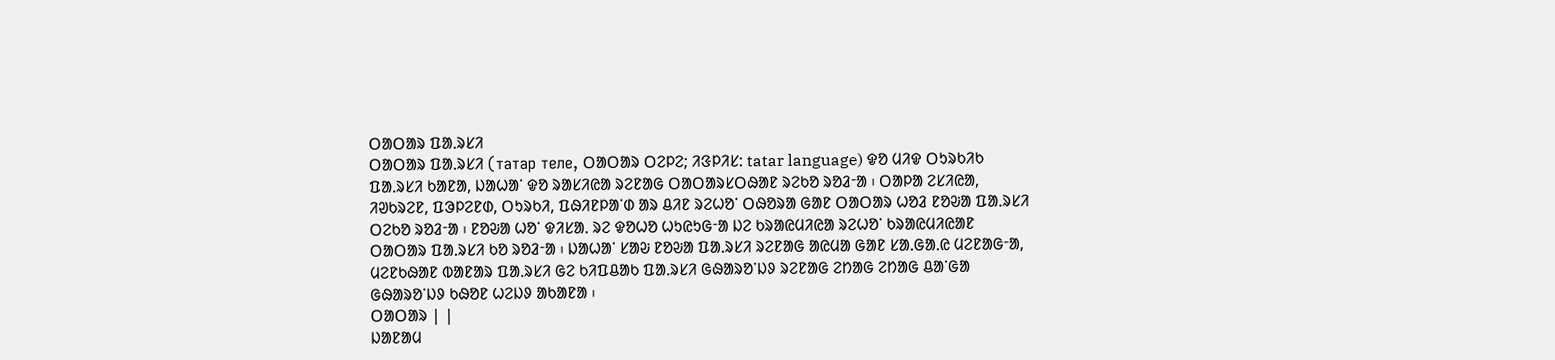ᱛᱟᱛᱟᱨ ᱯᱟᱹᱨᱥᱤ
ᱛᱟᱛᱟᱨ ᱯᱟᱹᱨᱥᱤ (татар теле, ᱛᱟᱛᱟᱨ ᱛᱮᱞᱮ; ᱤᱝᱞᱤᱥ: tatar language) ᱫᱚ ᱢᱤᱫ ᱛᱩᱨᱠᱤᱠ ᱯᱟᱹᱨᱥᱤ ᱠᱟᱱᱟ, ᱡᱟᱦᱟᱸ ᱫᱚ ᱨᱟᱥᱤᱭᱟ ᱨᱮᱱᱟᱜ ᱛᱟᱛᱟᱨᱥᱛᱷᱟᱱ ᱨᱮᱠᱚ ᱨᱚᱲᱼᱟ ᱾ ᱛᱟᱞᱟ ᱮᱥᱤᱭᱟ, ᱤᱣᱠᱨᱮᱱ, ᱯᱳᱞᱮᱱᱰ, ᱛᱩᱨᱠᱤ, ᱯᱷᱤᱱᱞᱟᱸᱰ ᱟᱨ ᱪᱤᱱ ᱨᱮᱦᱚᱸ ᱛᱷᱚᱨᱟ ᱜᱟᱱ ᱛᱟᱛᱟᱨ ᱦᱚᱲ ᱱᱚᱶᱟ ᱯᱟᱹᱨᱥᱤ ᱛᱮᱠᱚ ᱨᱚᱲᱼᱟ ᱾ ᱱᱚᱶᱟ ᱦᱚᱸ ᱫᱤᱥᱟᱹ ᱨᱮ ᱫᱚᱦᱚ ᱦᱩᱭᱩᱜᱼᱟ ᱡᱮ ᱠᱨᱟᱭᱢᱤᱭᱟ ᱨᱮᱦᱚᱸ ᱠᱨᱟᱭᱢᱤᱭᱟᱱ ᱛᱟᱛᱟᱨ ᱯᱟᱹᱨᱥᱤ ᱠᱚ ᱨᱚᱲᱼᱟ ᱾ ᱡᱟᱦᱟᱸ ᱥᱟᱶ ᱱᱚᱶᱟ ᱯᱟᱹᱨᱥᱤ ᱨᱮᱱᱟᱜ ᱟᱭᱢᱟ ᱜᱟᱱ ᱥᱟᱹᱜᱟᱹᱭ ᱢᱮᱱᱟᱜᱼᱟ, ᱢᱮᱱᱠᱷᱟᱱ ᱵᱟᱱᱟᱨ ᱯᱟᱹᱨᱥᱤ ᱜᱮ ᱠᱤᱯᱪᱟᱠ ᱯᱟᱹᱨᱥᱤ ᱜᱷᱟᱨᱚᱸᱡᱽ ᱨᱮᱱᱟᱜ ᱮᱴᱟᱜ ᱮᱴᱟᱜ ᱪᱟᱸᱜᱟ ᱜᱷᱟᱨᱚᱸᱡᱽ ᱠᱷᱚᱱ ᱦᱮᱡᱽ ᱟᱠᱟᱱᱟ ᱾
ᱛᱟᱛᱟᱨ | |
ᱡᱟᱱᱟᱢ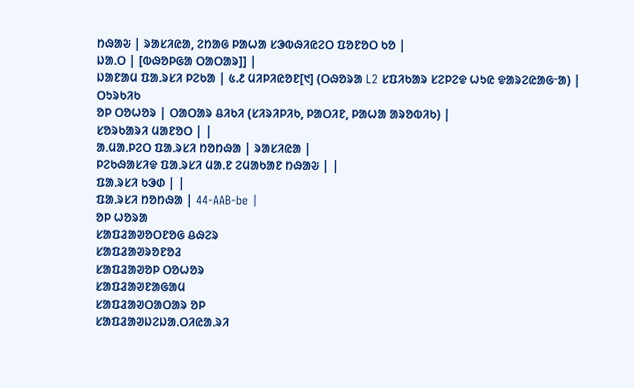ᱴᱷᱟᱶ | ᱨᱟᱥᱤᱭᱟ, ᱮᱴᱟᱜ ᱞᱟᱦᱟ ᱥᱳᱵᱷᱤᱭᱮᱛ ᱯᱚᱱᱚᱛ ᱠᱚ |
ᱡᱟᱹᱛ | [ᱵᱷᱚᱞᱜᱟ ᱛᱟᱛᱟᱨ]] |
ᱡᱟᱱᱟᱢ ᱯᱟᱹᱨᱥᱤ ᱞᱮᱠᱟ | ᱕.᱒ ᱢᱤᱞᱤᱭᱚᱱ[᱑] (ᱛᱷᱚᱨᱟ L2 ᱥᱯᱤᱠᱟᱨ ᱥᱮᱞᱮᱫ ᱦᱩᱭ ᱫᱟᱨᱮᱭᱟᱜᱼᱟ) |
ᱛᱩᱨᱠᱤᱠ
ᱚᱞ ᱛᱚᱦᱚᱨ | ᱛᱟᱛᱟᱨ ᱪᱤᱠᱤ (ᱥᱤᱨᱤᱞᱤᱠ, ᱞᱟᱛᱤᱱ, ᱞᱟᱦᱟ ᱟᱨᱚᱵᱤᱠ) |
ᱥᱚᱨᱠᱟᱨᱤ ᱢᱟᱱᱚᱛ | |
ᱟᱹᱢᱟᱹᱞᱮᱛ ᱯᱟᱹᱨᱥᱤ ᱴᱚᱴᱷᱟ | ᱨᱟᱥᱤᱭᱟ |
ᱞᱮᱠᱷᱟᱥᱤᱫ ᱯᱟᱹᱨᱥᱤ ᱢᱟᱹᱱ ᱮᱢᱟᱠᱟᱱ ᱴᱷᱟᱶ | |
ᱯᱟᱹᱨᱥᱤ ᱠᱳᱰ | |
ᱯᱟᱹᱨᱥᱤ ᱴᱚᱴᱷᱟ | 44-AAB-be |
ᱚᱞ ᱦᱚᱨᱟ
ᱥᱟᱯᱲᱟᱣᱚᱛᱱᱚᱜ ᱪᱷᱮᱨ
ᱥᱟᱯᱲᱟᱣᱨᱚᱱᱚᱲ
ᱥᱟᱯᱲᱟᱣᱚᱞ ᱛᱚᱦᱚᱨ
ᱥᱟᱯᱲᱟᱣᱱᱟᱜᱟᱢ
ᱥᱟᱯᱲᱟᱣᱛᱟᱛᱟᱨ ᱚᱞ
ᱥᱟᱯᱲᱟᱣᱡᱮᱡᱟᱹᱛᱤᱭᱟᱹᱨᱤ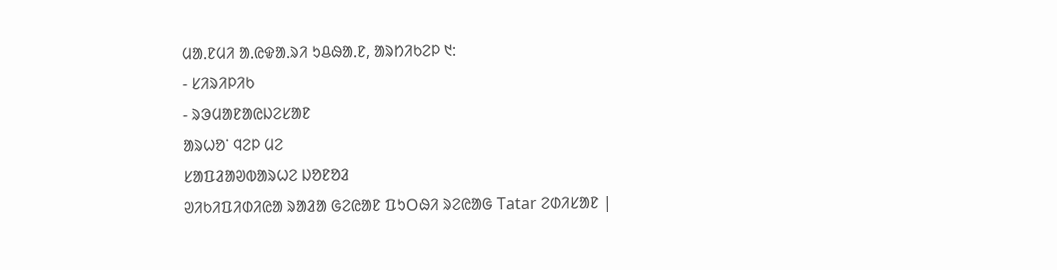ᱢᱟᱹᱱᱢᱤ ᱟᱹᱭᱫᱟᱹᱨᱤ ᱩᱪᱷᱟᱹᱱ, ᱟᱨᱴᱤᱠᱮᱞ ᱑:
- ᱥᱤᱨᱤᱞᱤᱠ
- ᱨᱳᱢᱟᱱᱟᱭᱡᱮᱥᱟᱱ
ᱟᱨᱦᱚᱸ ᱧᱮᱞ ᱢᱮ
ᱥᱟᱯᱲᱟᱣᱵᱟᱨᱦᱮ ᱡᱚᱱᱚᱲ
ᱣᱤᱠᱤᱯᱤᱰᱤᱭᱟ ᱨᱟᱲᱟ ᱜᱮᱭᱟᱱ ᱯᱩᱛᱷᱤ ᱨᱮᱭᱟᱜ Tatar ᱮᱰᱤᱥᱟᱱ |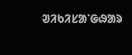ᱣᱤᱠᱤᱥᱟᱸᱜᱷᱟᱨ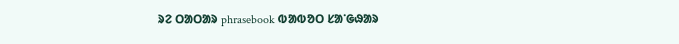ᱨᱮ ᱛᱟᱛᱟᱨ phrasebook ᱵᱟᱵᱚᱛ ᱥᱟᱸᱜᱷᱟᱨ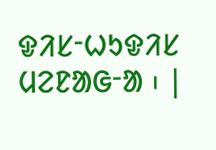ᱫᱤᱥᱼᱦᱩᱫᱤᱥ ᱢᱮᱱᱟᱜᱼᱟ ᱾ |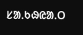ᱥᱟᱹᱠᱷᱭᱟᱹᱛ